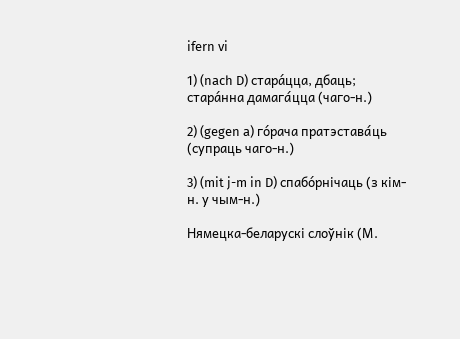ifern vi

1) (nach D) стара́цца, дбаць; стара́нна дамага́цца (чаго-н.)

2) (gegen a) го́рача пратэстава́ць (супраць чаго-н.)

3) (mit j-m in D) спабо́рнічаць (з кім-н. у чым-н.)

Нямецка-беларускі слоўнік (М.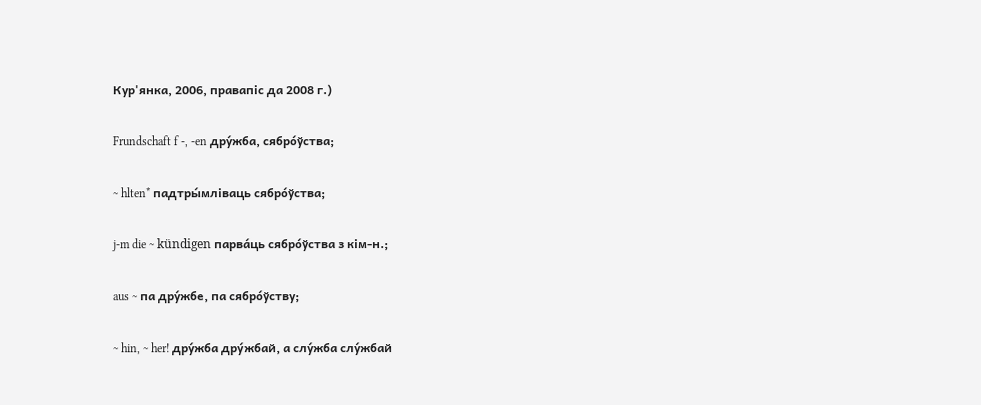Кур'янка, 2006, правапіс да 2008 г.)

Frundschaft f -, -en дру́жба, сябро́ўства;

~ hlten* падтры́мліваць сябро́ўства;

j-m die ~ kündigen парва́ць сябро́ўства з кім-н.;

aus ~ па дру́жбе, па сябро́ўству;

~ hin, ~ her! дру́жба дру́жбай, а слу́жба слу́жбай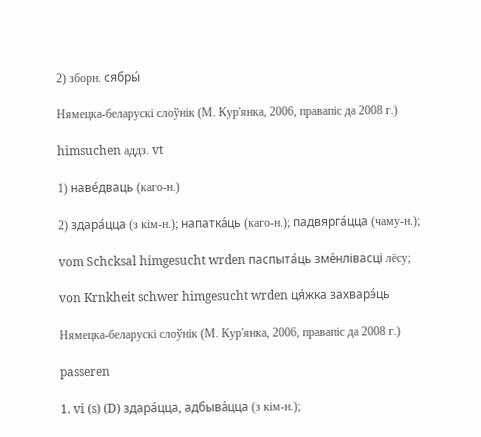2) зборн. сябры́

Нямецка-беларускі слоўнік (М. Кур'янка, 2006, правапіс да 2008 г.)

himsuchen аддз. vt

1) наве́дваць (каго-н.)

2) здара́цца (з кім-н.); напатка́ць (каго-н.); падвярга́цца (чаму-н.);

vom Schcksal himgesucht wrden паспыта́ць зме́нлівасці лёсу;

von Krnkheit schwer himgesucht wrden ця́жка захварэ́ць

Нямецка-беларускі слоўнік (М. Кур'янка, 2006, правапіс да 2008 г.)

passeren

1. vi (s) (D) здара́цца, адбыва́цца (з кім-н.);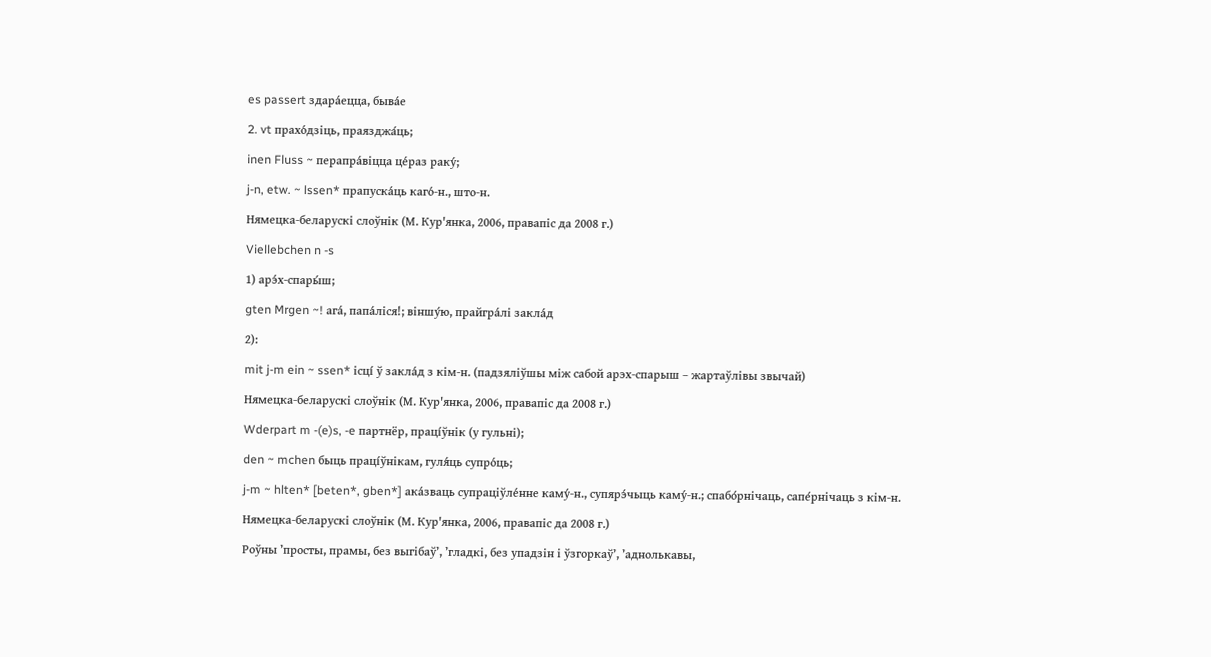es passert здара́ецца, быва́е

2. vt прахо́дзіць, праязджа́ць;

inen Fluss ~ перапра́віцца це́раз раку́;

j-n, etw. ~ lssen* прапуска́ць каго́-н., што-н.

Нямецка-беларускі слоўнік (М. Кур'янка, 2006, правапіс да 2008 г.)

Viellebchen n -s

1) арэ́х-спары́ш;

gten Mrgen ~! ага́, папа́ліся!; віншу́ю, прайгра́лі закла́д

2):

mit j-m ein ~ ssen* ісці́ ў закла́д з кім-н. (падзяліўшы між сабой арэх-спарыш – жартаўлівы звычай)

Нямецка-беларускі слоўнік (М. Кур'янка, 2006, правапіс да 2008 г.)

Wderpart m -(e)s, -e партнёр, праці́ўнік (у гульні);

den ~ mchen быць праці́ўнікам, гуля́ць супро́ць;

j-m ~ hlten* [beten*, gben*] ака́зваць супраціўле́нне каму́-н., супярэ́чыць каму́-н.; спабо́рнічаць, сапе́рнічаць з кім-н.

Нямецка-беларускі слоўнік (М. Кур'янка, 2006, правапіс да 2008 г.)

Роўны ’просты, прамы, без выгібаў’, ’гладкі, без упадзін і ўзгоркаў’, ’аднолькавы,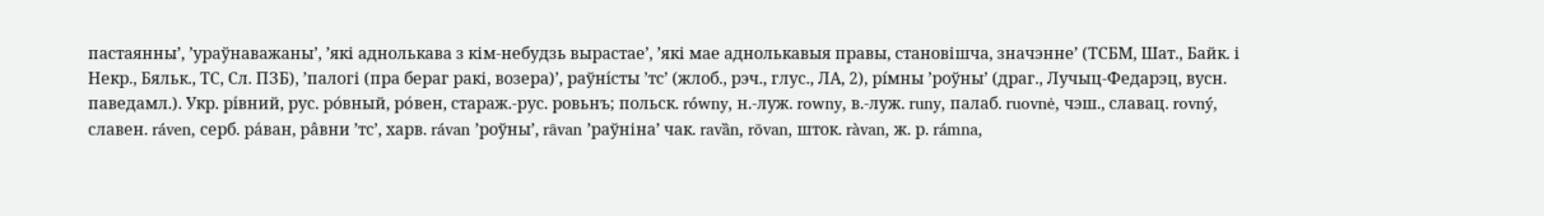пастаянны’, ’ураўнаважаны’, ’які аднолькава з кім-небудзь вырастае’, ’які мае аднолькавыя правы, становішча, значэнне’ (ТСБМ, Шат., Байк. і Некр., Бяльк., ТС, Сл. ПЗБ), ’палогі (пра бераг ракі, возера)’, раўні́сты ’тс’ (жлоб., рэч., глус., ЛА, 2), рі́мны ’роўны’ (драг., Лучыц-Федарэц, вусн. паведамл.). Укр. рі́вний, рус. ро́вный, ро́вен, стараж.-рус. ровьнъ; польск. równy, н.-луж. rowny, в.-луж. runy, палаб. ruovnė, чэш., славац. rovný, славен. ráven, серб. ра́ван, ра̂вни ’тс’, харв. rávan ’роўны’, rȃvan ’раўніна’ чак. ravȁn, rõvan, шток. ràvan, ж. р. rámna,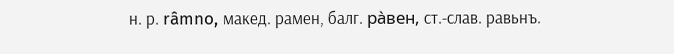н. р. râmno, макед. рамен, балг. ра̀вен, ст.-слав. равьнъ.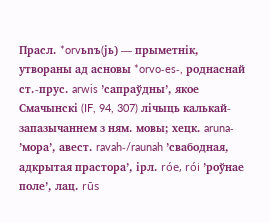Прасл. *orvьnъ(jь) — прыметнік, утвораны ад асновы *orvo‑es‑, роднаснай ст.-прус. arwis ’сапраўдны’, якое Смачынскі (IF, 94, 307) лічыць калькай-запазычаннем з ням. мовы; хецк. aruna‑ ’мора’, авест. ravah‑/raunah ’свабодная, адкрытая прастора’, ірл. róe, rói ’роўнае поле’, лац. rūs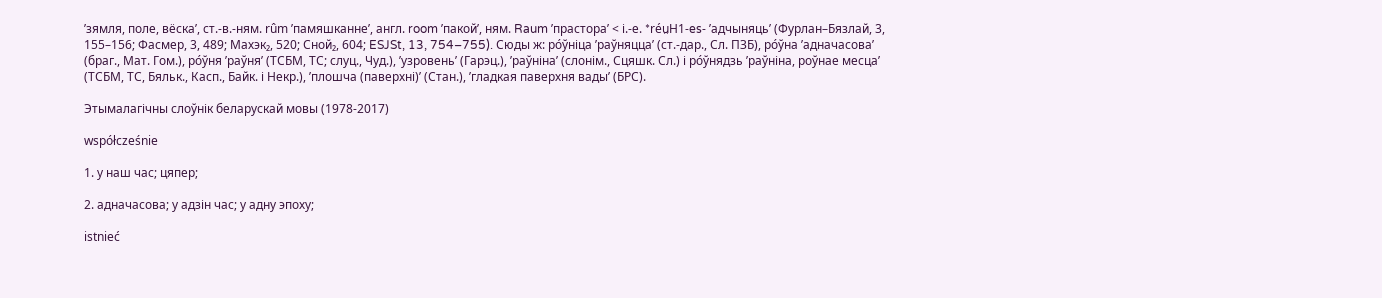’зямля, поле, вёска’, ст.-в.-ням. rûm ’памяшканне’, англ. room ’пакой’, ням. Raum ’прастора’ < і.-е. *réu̯H1‑es‑ ’адчыняць’ (Фурлан–Бязлай, 3, 155–156; Фасмер, 3, 489; Махэк₂, 520; Сной₂, 604; ESJSt, 13, 754–755). Сюды ж: ро́ўніца ’раўняцца’ (ст.-дар., Сл. ПЗБ), ро́ўна ’адначасова’ (браг., Мат. Гом.), ро́ўня ’раўня’ (ТСБМ, ТС; слуц., Чуд.), ’узровень’ (Гарэц.), ’раўніна’ (слонім., Сцяшк. Сл.) і ро́ўнядзь ’раўніна, роўнае месца’ (ТСБМ, ТС, Бяльк., Касп., Байк. і Некр.), ’плошча (паверхні)’ (Стан.), ’гладкая паверхня вады’ (БРС).

Этымалагічны слоўнік беларускай мовы (1978-2017)

współcześnie

1. у наш час; цяпер;

2. адначасова; у адзін час; у адну эпоху;

istnieć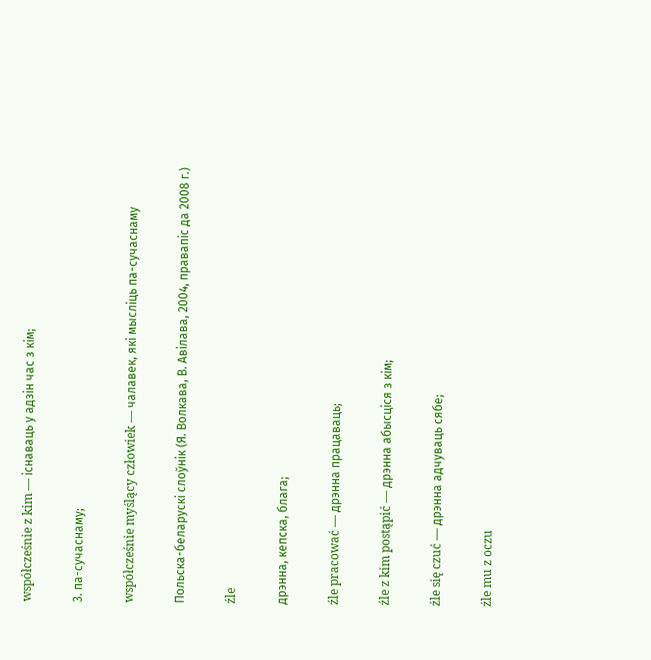współcześnie z kim — існаваць у адзін час з кім;

3. па-сучаснаму;

współcześnie myślący człowiek — чалавек, які мысліць па-сучаснаму

Польска-беларускі слоўнік (Я. Волкава, В. Авілава, 2004, правапіс да 2008 г.)

źle

дрэнна, кепска, блага;

źle pracować — дрэнна працаваць;

źle z kim postąpić — дрэнна абысціся з кім;

źle się czuć — дрэнна адчуваць сябе;

źle mu z oczu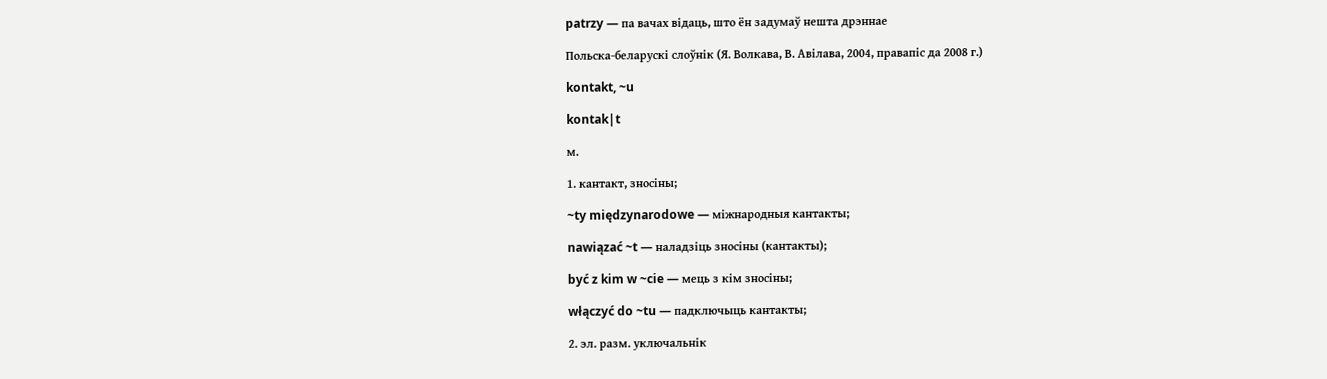patrzy — па вачах відаць, што ён задумаў нешта дрэннае

Польска-беларускі слоўнік (Я. Волкава, В. Авілава, 2004, правапіс да 2008 г.)

kontakt, ~u

kontak|t

м.

1. кантакт, зносіны;

~ty międzynarodowe — міжнародныя кантакты;

nawiązać ~t — наладзіць зносіны (кантакты);

być z kim w ~cie — мець з кім зносіны;

włączyć do ~tu — падключыць кантакты;

2. эл. разм. уключальнік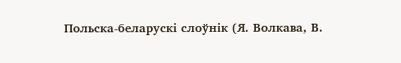Польска-беларускі слоўнік (Я. Волкава, В.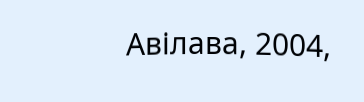Авілава, 2004,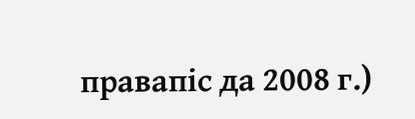правапіс да 2008 г.)